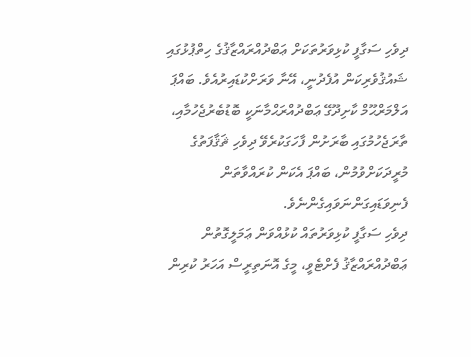ދިވެހި ސަގާފީ ކުޅިވަރުތަކަށް ޢަބްދުއްރައްޒާޤުގެ ހިތްޕުޅުގައި ޝައުޤުވެރިކަން އުފެދުނީ، އޭނާ ވަރަށްކުޑައިރުއެވެ. ބައްޕަ އަލްމަރްޙޫމް ކާށިދޫގޭ ޢަބްދުއްރަޙްމާނަކީ ބޮޑުބެރުޖެހުމާއި، ތާރަޖެހުމުގައި ބާރަށުން ފާހަގަކުރެވޭ ދިވެހި ޘަޤާފަތުގެ މުރީދަކަށްވުމުން، ބައްޕަ އެކަން ކުރައްވާތަން ފެނިވަޑައިގަންނަވައިގެންނެވެ.
ދިވެހި ސަގާފީ ކުޅިވަރުތައް ކުޅުއްވަން ޢަމަލީގޮތުން ޢަބްދުއްރައްޒާޤު ފެށްޓެވީ، މީގެ އޮނަތިރީސް އަހަރު ކުރިން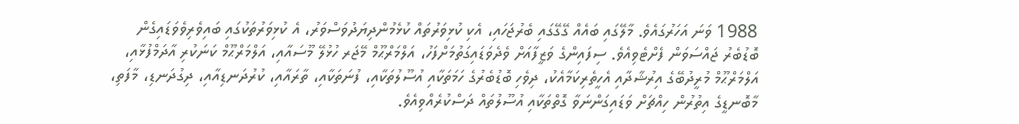1988 ވަނަ އަހަރުގައެވެ. މާލޭގައި ބައެއް ގޭގޭގައި ބެރުޖަހައި، އެކި ކުޅިވަރުތައް ކުޅެމުންދިޔަދުވަސްވަރު، އެ ކުޅިވަރުތަކުގައި ބައިވެރިވެވަޑައިގެން ބޮޑުބެރު ޖައްސަވަން ފެށްޓެވިއެވެ. ސިފައިންގެ ވަޒީފާއަށް ވެދެވަޑައިގަތުމަށްފަހު، އަލްމަރްޙޫމް މޭޖަރ ހުޅުލޭ މޫސައާއި، އަލްމަރްޙޫމް ކަނަކުރި އާދަމްފުޅާއި، އަލްމަރްޙޫމް މުރީދުބޭގެ އިރުޝާދާއި އެހީތެރިކަމާއެކު، ދިވެހި ބޮޑުބެރުގެ ހަމަތަކާއި އުސޫލުތަކާއި، ފުނަތަކާއި، ތާރައާއި، ކުރުދަނޑިއާއި، ދިގުދަނޑި، މާފަތި، މާބޮނޑީގެ އިތުރުން ހިއްޗަށް ވަޑައިގަންނަވާ ގޮތްތަކާއި އުސޫލުތައް ދަސްކުރެއްވިއެވެ.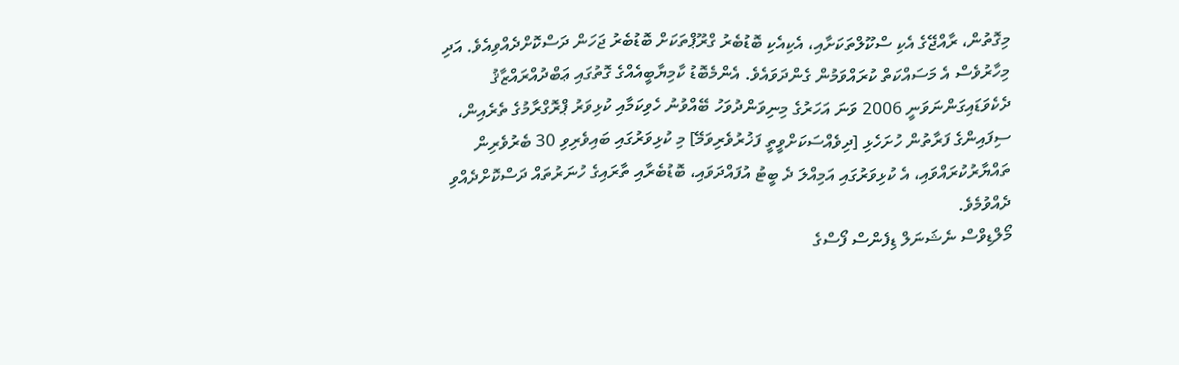މިގޮތުން، ރާއްޖޭގެ އެކި ސްކޫލްތަކަށާއި، އެކިއެކި ބޮޑުބެރު ގްރޫޕްތަކަށް ބޮޑުބެރު ޖަހަން ދަސްކޮށްދެއްވިއެވެ. އަދި މިހާރުވެސް އެ މަސައްކަތް ކުރައްވަމުން ގެންދަވައެވެ. އެންމެބޮޑު ކާމިޔާބީއެއްގެ ގޮތުގައި ޢަބްދުއްރައްޒާޤު ދެކެވަޑައިގަންނަވަނީ 2006 ވަނަ އަހަރުގެ މިނިވަންދުވަހު ބޭއްވުނު ހެވިކަމާއި ކުޅިވަރު ޕްރޮގްރާމުގެ ތެރެއިން، ސިފައިންގެ ފަރާތުން ހުށަހެޅި [ދިވެއްސަކަށްވީތީ ފަޚުރުވެރިވަމޭ] މި ކުޅިވަރުގައި ބައިވެރިވި 30 ބެރުވެރިން ތައްޔާރުކުރައްވައި، އެ ކުޅިވަރުގައި އަމިއްލަ ދެ ބީޓު އުފައްދަވައި، ބޮޑުބެރާއި ތާރައިގެ ހުނަރުތައް ދަސްކޮށްދެއްވި ދެއްވުމެވެ.
މޯލްޑިވްސް ނެޝަނަލް ޑިފެންސް ފޯސްގެ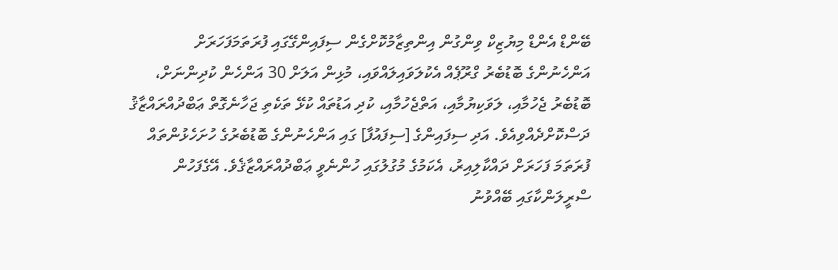ބޭންޑް އެންޑް މިޔުޒިކް ވިންގުން އިންތިޒާމުކޮށްގެން ސިފައިންގޭގައި ފުރަތަމަފަހަރަށް އަންހެނުންގެ ބޮޑުބެރު ގްރޫޕެއް އެކުލަވައިލައްވައި، މުޅިން އަލަށް 30 އަންހެން ކުދިންނަށް، ބޮޑުބެރު ޖެހުމާއި، ލަވަކިޔުމާއި، އަތްޖެހުމާއި، ކުދި އަޑުތައް ކުޅޭ ތަކެތި ޖަހާނެގޮތް ޢަބްދުއްރައްޒާޤު ދަސްކޮށްދެއްވިއެވެ. އަދި ސިފައިންގެ [ސިފައުފާ] ގައި އަންހެނުންގެ ބޮޑުބެރުގެ ހުށަހެޅުންތައް ފުރަތަމަ ފަހަރަށް ދައްކާލިއިރު، އެކަމުގެ މުގުލުގައި ހުންނެވީ ޢަބްދުއްރައްޒާޤެވެ. އޭގެފަހުން ސްރީލަންކާގައި ބޭއްވުނު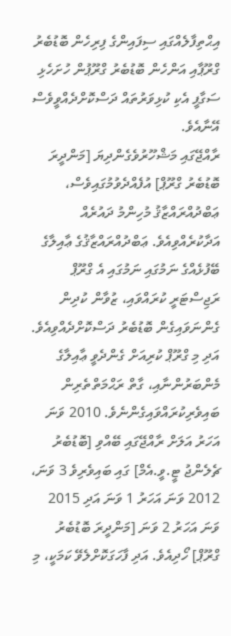އިޙްތިފާލެއްގައި ސިފައިންގެ ފިރިހެން ބޮޑުބެރު ގްރޫޕާއި އަންހެން ބޮޑުބެރު ގްރޫޕުން ހުށަހެޅި ސަގާފީ އެކި ކުޅިވަރުތައް ދަސްކޮށްދެއްވީވެސް އޭނާއެވެ.
ރާއްޖޭގައި މަޝްހޫރުވެގެންދިޔަ [މަންދީރަ ބޮޑުބެރު ގްރޫޕް] އުފެއްދެވުމުގައިވެސް، ޢަބްދުއްރައްޒާޤު މުހިންމު ދައުރެއް އަދާކުރެއްވިއެވެ. ޢަބްދުއްރައްޒާޤުގެ ޢާއިލާގެ ބޭފުޅެއްގެ ނަމުގައި ނަމުގައި އެ ގްރޫޕް ރަޖިސްޓަރީ ކުރައްވައި، ޒުވާން ކުދިން ގެންނަވައިގެން ބޮޑުބެރު ދަސްކޮށްދެއްވިއެވެ. އަދި މި ގްރޫޕް ކުރިއަށް ގެންދެވީ ޢާއިލާގެ މެންބަރުންނާއި، ގާތް ރަޙްމަތްތެރިން ބައިވެރިކުރައްވައިގެންނެވެ. 2010 ވަނަ އަހަރު އަލަށް ރާއްޖޭގައި ބޭއްވި [ބޮޑުބެރު ޗެލެންޖު ޓީ.ވީ.އެމް] ގައި ބައިވެރިވެ 3 ވަނަ، 2012 ވަނަ އަހަރު 1 ވަނަ އަދި 2015 ވަނަ އަހަރު 2 ވަނަ [މަންދީރަ ބޮޑުބެރު ގްރޫޕް] ހޯދިއެވެ. އަދި ފާހަގަކޮށްލެވޭ ކަމަކީ، މި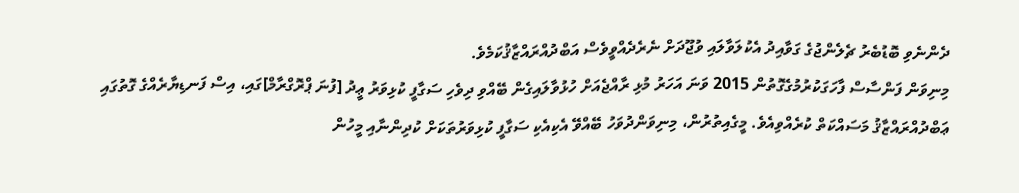ދެންނެވި ބޮޑުބެރު ޗެލެންޖުގެ ގަވާއިދު އެކުލަވާލައި ވުޖޫދަށް ނެރެދެއްވީވެސް އަބްދުއްރައްޒާޤުކަމެވެ.
މިނިވަން ފަންސާސް ފާހަގަކުރުމުގެގޮތުން 2015 ވަނަ އަހަރު މުޅި ރާއްޖެއަށް ހުޅުވާލައިގެން ބޭއްވި ދިވެހި ސަގާފީ ކުޅިވަރު ޢީދު [ފުނަ ޕްރޮގްރާމް]ގައި، އިސް ފަނޑިޔާރެއްގެ ގޮތުގައި ޢަބްދުއްރައްޒާޤު މަސައްކަތް ކުރެއްވިއެވެ. މީގެއިތުރުން، މިނިވަންދުވަހު ބޭއްވޭ އެކިއެކި ސަގާފީ ކުޅިވަރުތަކަށް ކުދިންނާއި މީހުން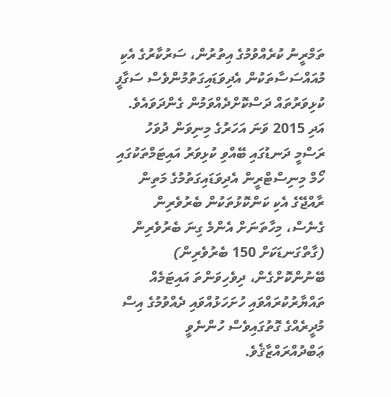ތަމްރީނު ކުރެއްވުމުގެ އިތުރުން، ސަރުކާރުގެ އެކި މުއައްސަސާތަކުން އެދިވަޑައިގަތުމުންވެސް ސަގާފީ ކުޅިވަރުތައް ދަސްކޮށްދެއްވަމުން ގެންދަވައެވެ. އަދި 2015 ވަނަ އަހަރުގެ މިނިވަން ދުވަހު ރަސްމީ ދަނޑުގައި ބޭއްވި ކުޅިވަރު އައިޓަމްތަކުގައި ހޯމް މިނިސްޓްރީން އެދިވަޑައިގަތުމުގެ މަތިން ރާއްޖޭގެ އެކި ކަންކޮޅުތަކުން ބެރުވެރިން ގެނެސް، މިހާތަނަށް އެންމެ ގިނަ ބެރުވެރިން (ގާތްގަނޑަކަށް 150 ބެރުވެރިން) ބޭނުންކޮށްގެން، ދިވެހިވަންތަ އައިޓަމެއް ތައްޔާރުކުރައްވައި ހުށަހަޅުއްވައި ދެއްވުމުގެ އިސް މުދީރެއްގެ ގޮތުގައިވެސް ހުންނެވީ ޢަބްދުއްރައްޒާޤެވެ.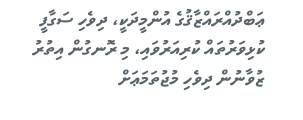ޢަބްދުއްރައްޒާޤުގެ އުންމީދަކީ، ދިވެހި ސަގާފީ ކުޅިވަރުތައް ކުރިއަރުވައި، މި ރޮނގުން އިތުރު ޒުވާނުން ދިވެހި މުޖުތަމަޢަށް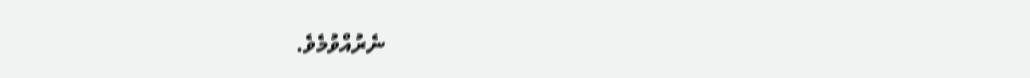ނެރުއްވުމެވެ.